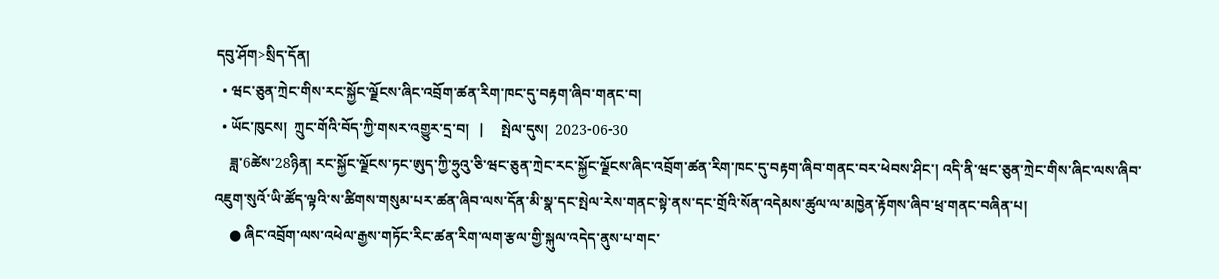དབུ་ཤོག>སྲིད་དོན།
  • ཝང་ཅུན་ཀྲེང་གིས་རང་སྐྱོང་ལྗོངས་ཞིང་འབྲོག་ཚན་རིག་ཁང་དུ་བརྟག་ཞིབ་གནང་བ།
  • ཡོང་ཁུངས།  ཀྲུང་གོའི་བོད་ཀྱི་གསར་འགྱུར་དྲ་བ།   |     སྤེལ་དུས།  2023-06-30
    ཟླ་6ཚེས་28ཉིན། རང་སྐྱོང་ལྗོངས་ཏང་ཨུད་ཀྱི་ཧྲུའུ་ཅི་ཝང་ཅུན་ཀྲེང་རང་སྐྱོང་ལྗོངས་ཞིང་འབྲོག་ཚན་རིག་ཁང་དུ་བརྟག་ཞིབ་གནང་བར་ཕེབས་ཤིང་། འདི་ནི་ཝང་ཅུན་ཀྲེང་གིས་ཞིང་ལས་ཞིབ་འཇུག་སུའོ་ཡི་ཚོད་ལྟའི་ས་ཚིགས་གསུམ་པར་ཚན་ཞིབ་ལས་དོན་མི་སྣ་དང་སྤེལ་རེས་གནང་སྟེ་ནས་དང་གྲོའི་སོན་འདེམས་ཚུལ་ལ་མཁྱེན་རྟོགས་ཞིབ་ཕྲ་གནང་བཞིན་པ།
    ● ཞིང་འབྲོག་ལས་འཕེལ་རྒྱས་གཏོང་རིང་ཚན་རིག་ལག་རྩལ་གྱི་སྐུལ་འདེད་ནུས་པ་གང་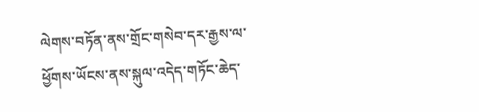ལེགས་བཏོན་ནས་གྲོང་གསེབ་དར་རྒྱས་ལ་ཕྱོགས་ཡོངས་ནས་སྐུལ་འདེད་གཏོང་ཆེད་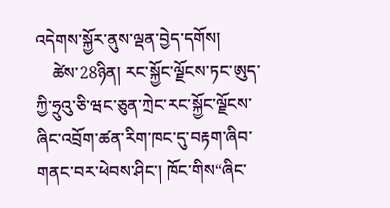འདེགས་སྐྱོར་ནུས་ལྡན་བྱེད་དགོས།
    ཚེས་28ཉིན། རང་སྐྱོང་ལྗོངས་ཏང་ཨུད་ཀྱི་ཧྲུའུ་ཅི་ཝང་ཅུན་ཀྲེང་རང་སྐྱོང་ལྗོངས་ཞིང་འབྲོག་ཚན་རིག་ཁང་དུ་བརྟག་ཞིབ་གནང་བར་ཕེབས་ཤིང་། ཁོང་གིས“ཞིང་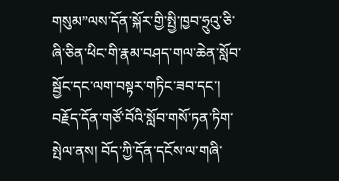གསུམ”ལས་དོན་སྐོར་གྱི་སྤྱི་ཁྱབ་ཧྲུའུ་ཅི་ཞི་ཅིན་ཕིང་གི་རྣམ་བཤད་གལ་ཆེན་སློབ་སྦྱོང་དང་ལག་བསྟར་གཏིང་ཟབ་དང་། བརྗོད་དོན་གཙོ་བོའི་སློབ་གསོ་ཏན་ཏིག་སྤེལ་ནས། བོད་ཀྱི་དོན་དངོས་ལ་གཞི་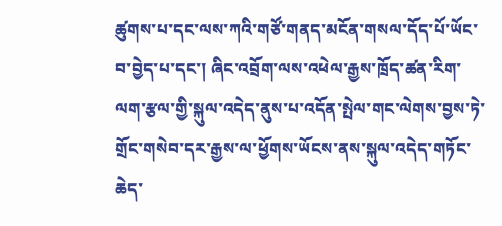ཚུགས་པ་དང་ལས་ཀའི་གཙོ་གནད་མངོན་གསལ་དོད་པོ་ཡོང་བ་བྱེད་པ་དང་། ཞིང་འབྲོག་ལས་འཕེལ་རྒྱས་ཁྲོད་ཚན་རིག་ལག་རྩལ་གྱི་སྐུལ་འདེད་ནུས་པ་འདོན་སྤེལ་གང་ལེགས་བྱས་ཏེ་གྲོང་གསེབ་དར་རྒྱས་ལ་ཕྱོགས་ཡོངས་ནས་སྐུལ་འདེད་གཏོང་ཆེད་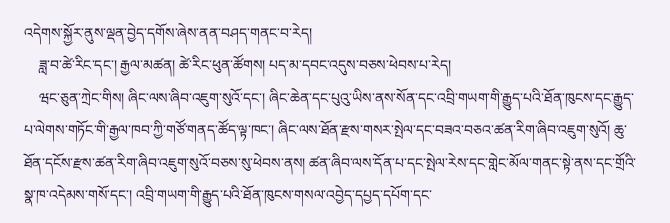འདེགས་སྐྱོར་ནུས་ལྡན་བྱེད་དགོས་ཞེས་ནན་བཤད་གནང་བ་རེད།
    ཟླ་བ་ཚེ་རིང་དང་། རྒྱལ་མཚན། ཚེ་རིང་ཕུན་ཚོགས། པད་མ་དབང་འདུས་བཅས་ཕེབས་པ་རེད།
    ཝང་ཅུན་ཀྲེང་གིས། ཞིང་ལས་ཞིབ་འཇུག་སུའོ་དང་། ཞིང་ཆེན་དང་པུའུ་ཡིས་ནས་སོན་དང་འབྲི་གཡག་གི་རྒྱུད་པའི་ཐོན་ཁུངས་དང་རྒྱུད་པ་ལེགས་གཏོང་གི་རྒྱལ་ཁབ་ཀྱི་གཙོ་གནད་ཚོད་ལྟ་ཁང་། ཞིང་ལས་ཐོན་རྫས་གསར་སྤེལ་དང་བཟའ་བཅའ་ཚན་རིག་ཞིབ་འཇུག་སུའོ། ཆུ་ཐོན་དངོས་རྫས་ཚན་རིག་ཞིབ་འཇུག་སུའོ་བཅས་སུ་ཕེབས་ནས། ཚན་ཞིབ་ལས་དོན་པ་དང་སྤེལ་རེས་དང་གླེང་མོལ་གནང་སྟེ་ནས་དང་གྲོའི་སྣ་ཁ་འདེམས་གསོ་དང་། འབྲི་གཡག་གི་རྒྱུད་པའི་ཐོན་ཁུངས་གསལ་འབྱེད་དཔྱད་དཔོག་དང་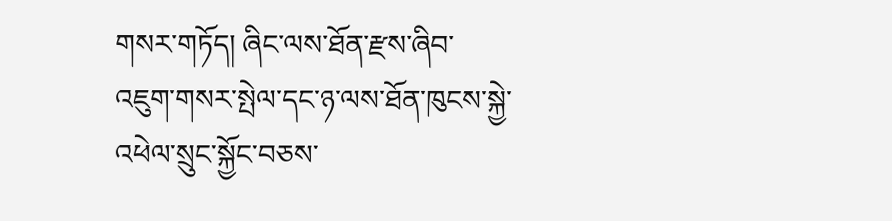གསར་གཏོད། ཞིང་ལས་ཐོན་རྫས་ཞིབ་འཇུག་གསར་སྤེལ་དང་ཉ་ལས་ཐོན་ཁུངས་སྐྱེ་འཕེལ་སྲུང་སྐྱོང་བཅས་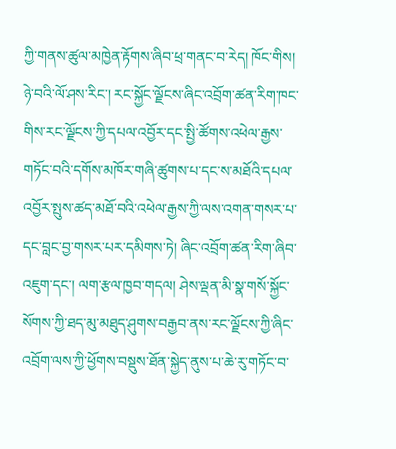ཀྱི་གནས་ཚུལ་མཁྱེན་རྟོགས་ཞིབ་ཕྲ་གནང་བ་རེད། ཁོང་གིས། ཉེ་བའི་ལོ་ཤས་རིང་། རང་སྐྱོང་ལྗོངས་ཞིང་འབྲོག་ཚན་རིག་ཁང་གིས་རང་ལྗོངས་ཀྱི་དཔལ་འབྱོར་དང་སྤྱི་ཚོགས་འཕེལ་རྒྱས་གཏོང་བའི་དགོས་མཁོར་གཞི་ཚུགས་པ་དང་ས་མཐོའི་དཔལ་འབྱོར་སྤུས་ཚད་མཐོ་བའི་འཕེལ་རྒྱས་ཀྱི་ལས་འགན་གསར་པ་དང་བླང་བྱ་གསར་པར་དམིགས་ཏེ། ཞིང་འབྲོག་ཚན་རིག་ཞིབ་འཇུག་དང་། ལག་རྩལ་ཁྱབ་གདལ། ཤེས་ལྡན་མི་སྣ་གསོ་སྐྱོང་སོགས་ཀྱི་ཐད་མུ་མཐུད་ཤུགས་བརྒྱབ་ནས་རང་ལྗོངས་ཀྱི་ཞིང་འབྲོག་ལས་ཀྱི་ཕྱོགས་བསྡུས་ཐོན་སྐྱེད་ནུས་པ་ཆེ་རུ་གཏོང་བ་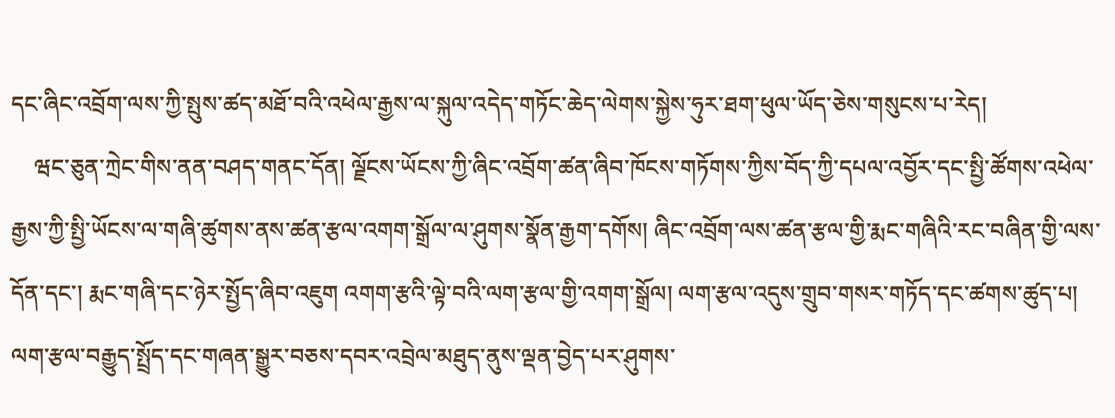དང་ཞིང་འབྲོག་ལས་ཀྱི་སྤུས་ཚད་མཐོ་བའི་འཕེལ་རྒྱས་ལ་སྐུལ་འདེད་གཏོང་ཆེད་ལེགས་སྐྱེས་ཧུར་ཐག་ཕུལ་ཡོད་ཅེས་གསུངས་པ་རེད།
    ཝང་ཅུན་ཀྲེང་གིས་ནན་བཤད་གནང་དོན། ལྗོངས་ཡོངས་ཀྱི་ཞིང་འབྲོག་ཚན་ཞིབ་ཁོངས་གཏོགས་ཀྱིས་བོད་ཀྱི་དཔལ་འབྱོར་དང་སྤྱི་ཚོགས་འཕེལ་རྒྱས་ཀྱི་སྤྱི་ཡོངས་ལ་གཞི་ཚུགས་ནས་ཚན་རྩལ་འགག་སྒྲོལ་ལ་ཤུགས་སྣོན་རྒྱག་དགོས། ཞིང་འབྲོག་ལས་ཚན་རྩལ་གྱི་རྨང་གཞིའི་རང་བཞིན་གྱི་ལས་དོན་དང་། རྨང་གཞི་དང་ཉེར་སྤྱོད་ཞིབ་འཇུག འགག་རྩའི་ལྟེ་བའི་ལག་རྩལ་གྱི་འགག་སྒྲོལ། ལག་རྩལ་འདུས་གྲུབ་གསར་གཏོད་དང་ཚགས་ཚུད་པ། ལག་རྩལ་བརྒྱུད་སྤྲོད་དང་གཞན་སྒྱུར་བཅས་དབར་འབྲེལ་མཐུད་ནུས་ལྡན་བྱེད་པར་ཤུགས་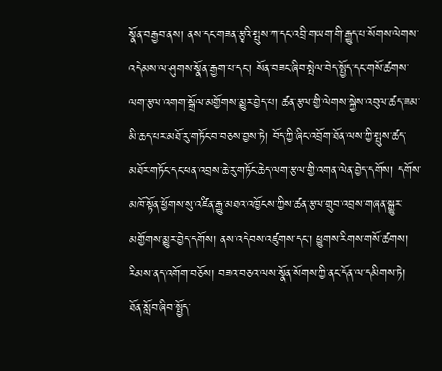སྣོན་བརྒྱབ་ནས། ནས་དང་གཟན་རྩྭའི་སྤུས་ཀ་དང་འབྲི་གཡག་གི་རྒྱུད་པ་སོགས་ལེགས་འདེམས་ལ་ཤུགས་སྣོན་རྒྱག་པ་དང་། སོན་བཟང་ཞིབ་སྤེལ་བེད་སྤྱོད་དང་གསོ་ཚགས་ལག་རྩལ་འགག་སྒྲོལ་མགྱོགས་མྱུར་བྱེད་པ། ཚན་རྩལ་གྱི་ལེགས་སྐྱེས་འབུལ་ཚད་ཟམ་མི་ཆད་པར་མཐོ་རུ་གཏོང་བ་བཅས་བྱས་ཏེ། བོད་ཀྱི་ཞིང་འབྲོག་ཐོན་ལས་ཀྱི་སྤུས་ཚད་མཐོར་གཏོང་དང་ཕན་འབྲས་ཆེ་རུ་གཏོང་ཆེད་ལག་རྩལ་གྱི་འགན་ལེན་བྱེད་དགོས། དགོས་མཁོ་སྟོན་ཕྱོགས་སུ་འཛིན་རྒྱུ་མཐའ་འཁྱོངས་ཀྱིས་ཚན་རྩལ་གྲུབ་འབྲས་གཞན་སྒྱུར་མགྱོགས་མྱུར་བྱེད་དགོས། ནས་འདེབས་འཛུགས་དང་། ཕྱུགས་རིགས་གསོ་ཚགས། རིམས་ནད་འགོག་བཅོས། བཟའ་བཅའ་ལས་སྣོན་སོགས་ཀྱི་ནང་དོན་ལ་དམིགས་ཏེ། ཐོན་སློབ་ཞིབ་སྤྱོད་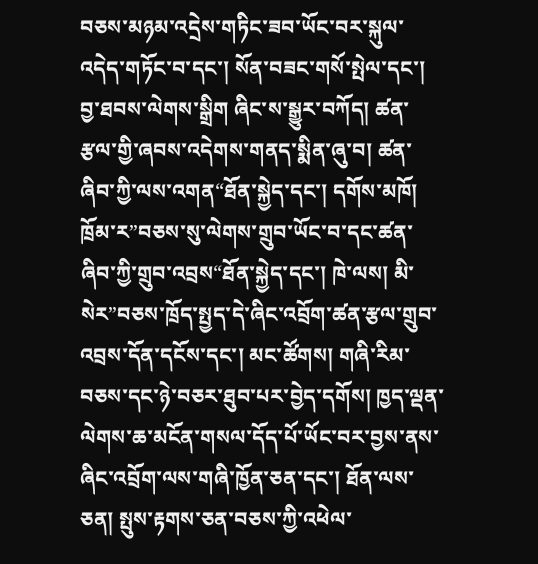བཅས་མཉམ་འདྲེས་གཏིང་ཟབ་ཡོང་བར་སྐུལ་འདེད་གཏོང་བ་དང་། སོན་བཟང་གསོ་སྤེལ་དང་། བྱ་ཐབས་ལེགས་སྒྲིག ཞིང་ས་སྒྱུར་བཀོད། ཚན་རྩལ་གྱི་ཞབས་འདེགས་གནད་སྨིན་ཞུ་བ། ཚན་ཞིབ་ཀྱི་ལས་འགན“ཐོན་སྐྱེད་དང་། དགོས་མཁོ། ཁྲོམ་ར”བཅས་སུ་ལེགས་གྲུབ་ཡོང་བ་དང་ཚན་ཞིབ་ཀྱི་གྲུབ་འབྲས“ཐོན་སྐྱེད་དང་། ཁེ་ལས། མི་སེར”བཅས་ཁྲོད་སྤྱད་དེ་ཞིང་འབྲོག་ཚན་རྩལ་གྲུབ་འབྲས་དོན་དངོས་དང་། མང་ཚོགས། གཞི་རིམ་བཅས་དང་ཉེ་བཅར་ཐུབ་པར་བྱེད་དགོས། ཁྱད་ལྡན་ལེགས་ཆ་མངོན་གསལ་དོད་པོ་ཡོང་བར་བྱས་ནས་ཞིང་འབྲོག་ལས་གཞི་ཁྱོན་ཅན་དང་། ཐོན་ལས་ཅན། སྤུས་རྟགས་ཅན་བཅས་ཀྱི་འཕེལ་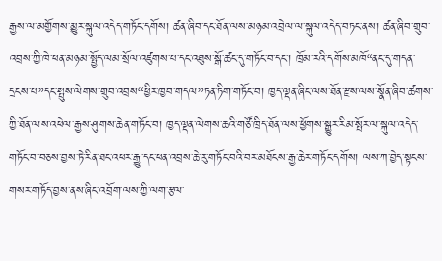རྒྱས་ལ་མགྱོགས་མྱུར་སྐུལ་འདེད་གཏོང་དགོས། ཚན་ཞིབ་དང་ཐོན་ལས་མཉམ་འབྲེལ་ལ་སྐུལ་འདེད་བཏང་ནས། ཚན་ཞིབ་གྲུབ་འབྲས་ཀྱི་ཁེ་ཕན་མཉམ་སྤྱོད་ལམ་སྲོལ་འཛུགས་པ་དང་འཐུས་སྒོ་ཚང་དུ་གཏོང་བ་དང་། ཁྲོམ་རའི་དགོས་མཁོ“ནང་དུ་གདན་དྲངས་པ”དང་སྤུས་ལེགས་གྲུབ་འབྲས“ཕྱིར་ཁྱབ་གདལ”ཏན་ཏིག་གཏོང་བ། ཁྱད་ལྡན་ཞིང་ལས་ཐོན་རྫས་ལས་སྣོན་ཞིབ་ཚགས་ཀྱི་ཐོན་ལས་འཕེལ་རྒྱས་ཤུགས་ཆེན་གཏོང་བ། ཁྱད་ལྡན་ལེགས་ཆའི་གཙོ་ཁྲིད་ཐོན་ལས་ཕྱོགས་སྒྱུར་རིམ་སྤོར་ལ་སྐུལ་འདེད་གཏོང་བ་བཅས་བྱས་ཏེ་རིན་ཐང་འཕར་རྒྱུ་དང་ཕན་འབྲས་ཆེ་རུ་གཏོང་བའི་བར་མཐོངས་རྒྱ་ཆེར་གཏོང་དགོས། ལས་ཀ་བྱེད་སྟངས་གསར་གཏོད་བྱས་ནས་ཞིང་འབྲོག་ལས་ཀྱི་ལག་རྩལ་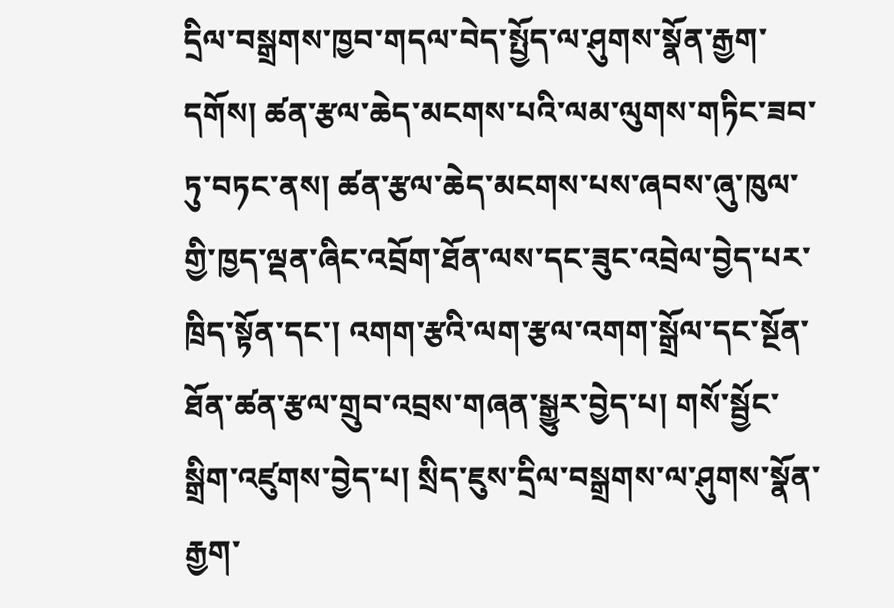དྲིལ་བསྒྲགས་ཁྱབ་གདལ་བེད་སྤྱོད་ལ་ཤུགས་སྣོན་རྒྱག་དགོས། ཚན་རྩལ་ཆེད་མངགས་པའི་ལམ་ལུགས་གཏིང་ཟབ་ཏུ་བཏང་ནས། ཚན་རྩལ་ཆེད་མངགས་པས་ཞབས་ཞུ་ཁུལ་གྱི་ཁྱད་ལྡན་ཞིང་འབྲོག་ཐོན་ལས་དང་ཟུང་འབྲེལ་བྱེད་པར་ཁྲིད་སྟོན་དང་། འགག་རྩའི་ལག་རྩལ་འགག་སྒྲོལ་དང་སྔོན་ཐོན་ཚན་རྩལ་གྲུབ་འབྲས་གཞན་སྒྱུར་བྱེད་པ། གསོ་སྦྱོང་སྒྲིག་འཛུགས་བྱེད་པ། སྲིད་ཇུས་དྲིལ་བསྒྲགས་ལ་ཤུགས་སྣོན་རྒྱག་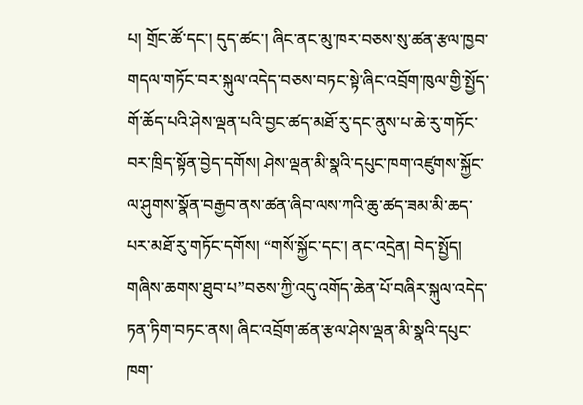པ། གྲོང་ཚོ་དང་། དུད་ཚང་། ཞིང་ནང་མུ་ཁར་བཅས་སུ་ཚན་རྩལ་ཁྱབ་གདལ་གཏོང་བར་སྐུལ་འདེད་བཅས་བཏང་སྟེ་ཞིང་འབྲོག་ཁུལ་གྱི་སྤྱོད་གོ་ཆོད་པའི་ཤེས་ལྡན་པའི་བྱང་ཚད་མཐོ་རུ་དང་ནུས་པ་ཆེ་རུ་གཏོང་བར་ཁྲིད་སྟོན་བྱེད་དགོས། ཤེས་ལྡན་མི་སྣའི་དཔུང་ཁག་འཛུགས་སྐྱོང་ལ་ཤུགས་སྣོན་བརྒྱབ་ནས་ཚན་ཞིབ་ལས་ཀའི་ཆུ་ཚད་ཟམ་མི་ཆད་པར་མཐོ་རུ་གཏོང་དགོས། “གསོ་སྐྱོང་དང་། ནང་འདྲེན། བེད་སྤྱོད། གཞིས་ཆགས་ཐུབ་པ”བཅས་ཀྱི་འདུ་འགོད་ཆེན་པོ་བཞིར་སྐུལ་འདེད་ཏན་ཏིག་བཏང་ནས། ཞིང་འབྲོག་ཚན་རྩལ་ཤེས་ལྡན་མི་སྣའི་དཔུང་ཁག་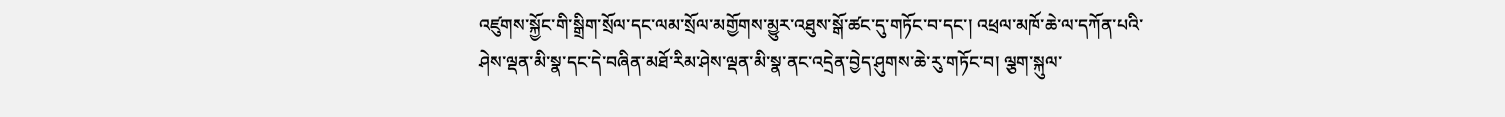འཛུགས་སྐྱོང་གི་སྒྲིག་སྲོལ་དང་ལམ་སྲོལ་མགྱོགས་མྱུར་འཐུས་སྒོ་ཚང་དུ་གཏོང་བ་དང་། འཕྲལ་མཁོ་ཆེ་ལ་དཀོན་པའི་ཤེས་ལྡན་མི་སྣ་དང་དེ་བཞིན་མཐོ་རིམ་ཤེས་ལྡན་མི་སྣ་ནང་འདྲེན་བྱེད་ཤུགས་ཆེ་རུ་གཏོང་བ། ལྕག་སྐུལ་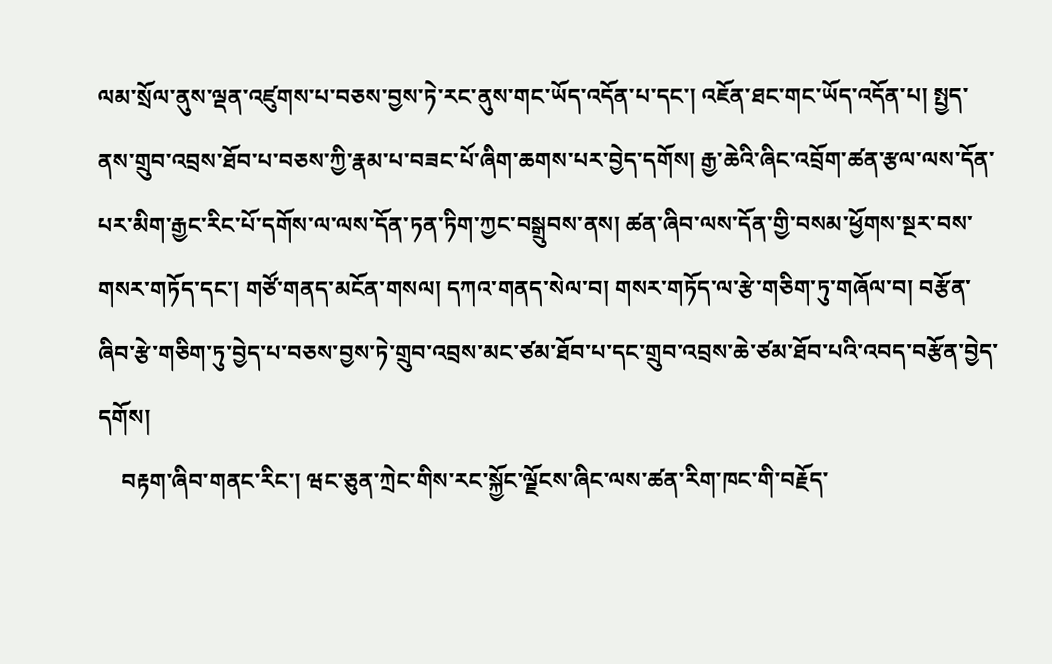ལམ་སྲོལ་ནུས་ལྡན་འཛུགས་པ་བཅས་བྱས་ཏེ་རང་ནུས་གང་ཡོད་འདོན་པ་དང་། འཇོན་ཐང་གང་ཡོད་འདོན་པ། སྤྱད་ནས་གྲུབ་འབྲས་ཐོབ་པ་བཅས་ཀྱི་རྣམ་པ་བཟང་པོ་ཞིག་ཆགས་པར་བྱེད་དགོས། རྒྱ་ཆེའི་ཞིང་འབྲོག་ཚན་རྩལ་ལས་དོན་པར་མིག་རྒྱང་རིང་པོ་དགོས་ལ་ལས་དོན་ཏན་ཏིག་ཀྱང་བསྒྲུབས་ནས། ཚན་ཞིབ་ལས་དོན་གྱི་བསམ་ཕྱོགས་སྔར་བས་གསར་གཏོད་དང་། གཙོ་གནད་མངོན་གསལ། དཀའ་གནད་སེལ་བ། གསར་གཏོད་ལ་རྩེ་གཅིག་ཏུ་གཞོལ་བ། བརྩོན་ཞིབ་རྩེ་གཅིག་ཏུ་བྱེད་པ་བཅས་བྱས་ཏེ་གྲུབ་འབྲས་མང་ཙམ་ཐོབ་པ་དང་གྲུབ་འབྲས་ཆེ་ཙམ་ཐོབ་པའི་འབད་བརྩོན་བྱེད་དགོས།
    བརྟག་ཞིབ་གནང་རིང་། ཝང་ཅུན་ཀྲེང་གིས་རང་སྐྱོང་ལྗོངས་ཞིང་ལས་ཚན་རིག་ཁང་གི་བརྗོད་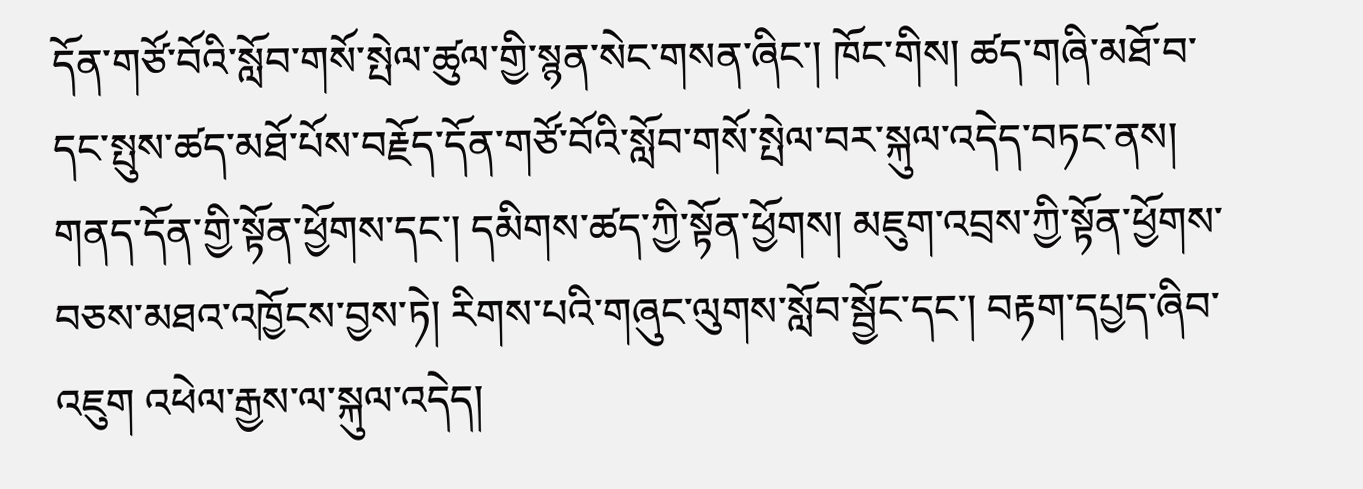དོན་གཙོ་བོའི་སློབ་གསོ་སྤེལ་ཚུལ་གྱི་སྙན་སེང་གསན་ཞིང་། ཁོང་གིས། ཚད་གཞི་མཐོ་བ་དང་སྤུས་ཚད་མཐོ་པོས་བརྗོད་དོན་གཙོ་བོའི་སློབ་གསོ་སྤེལ་བར་སྐུལ་འདེད་བཏང་ནས། གནད་དོན་གྱི་སྟོན་ཕྱོགས་དང་། དམིགས་ཚད་ཀྱི་སྟོན་ཕྱོགས། མཇུག་འབྲས་ཀྱི་སྟོན་ཕྱོགས་བཅས་མཐའ་འཁྱོངས་བྱས་ཏེ། རིགས་པའི་གཞུང་ལུགས་སློབ་སྦྱོང་དང་། བརྟག་དཔྱད་ཞིབ་འཇུག འཕེལ་རྒྱས་ལ་སྐུལ་འདེད།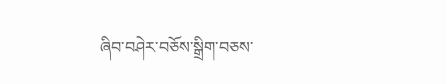ཞིབ་བཤེར་བཅོས་སྒྲིག་བཅས་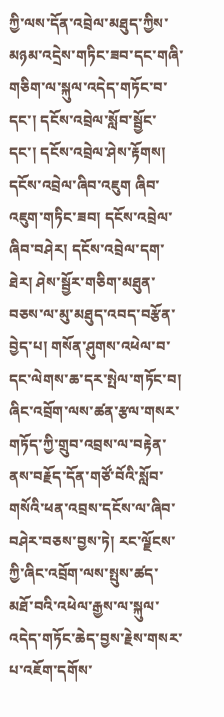ཀྱི་ལས་དོན་འབྲེལ་མཐུད་ཀྱིས་མཉམ་འདྲེས་གཏིང་ཟབ་དང་གཞི་གཅིག་ལ་སྐུལ་འདེད་གཏོང་བ་དང་། དངོས་འབྲེལ་སློབ་སྦྱོང་དང་། དངོས་འབྲེལ་ཤེས་རྟོགས། དངོས་འབྲེལ་ཞིབ་འཇུག ཞིབ་འཇུག་གཏིང་ཟབ། དངོས་འབྲེལ་ཞིབ་བཤེར། དངོས་འབྲེལ་དག་ཐེར། ཤེས་སྦྱོར་གཅིག་མཐུན་བཅས་ལ་མུ་མཐུད་འབད་བརྩོན་བྱེད་པ། གསོན་ཤུགས་འཕེལ་བ་དང་ལེགས་ཆ་དར་སྤེལ་གཏོང་བ། ཞིང་འབྲོག་ལས་ཚན་རྩལ་གསར་གཏོད་ཀྱི་གྲུབ་འབྲས་ལ་བརྟེན་ནས་བརྗོད་དོན་གཙོ་བོའི་སློབ་གསོའི་ཕན་འབྲས་དངོས་ལ་ཞིབ་བཤེར་བཅས་བྱས་ཏེ། རང་ལྗོངས་ཀྱི་ཞིང་འབྲོག་ལས་སྤུས་ཚད་མཐོ་བའི་འཕེལ་རྒྱས་ལ་སྐུལ་འདེད་གཏོང་ཆེད་བྱས་རྗེས་གསར་པ་འཇོག་དགོས་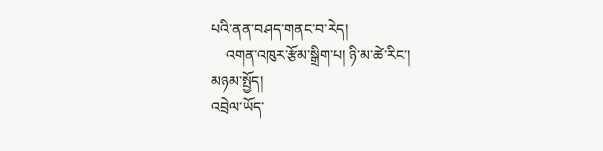པའི་ནན་བཤད་གནང་བ་རེད།
    འགན་འཁུར་རྩོམ་སྒྲིག་པ། ཉི་མ་ཚེ་རིང་།
མཉམ་སྤྱོད།
འབྲེལ་ཡོད་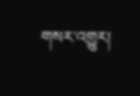གསར་འགྱུར།